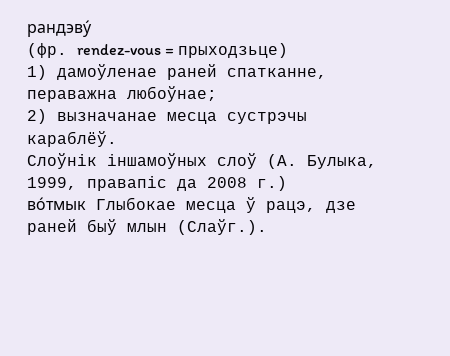рандэву́
(фр. rendez-vous = прыходзьце)
1) дамоўленае раней спатканне, пераважна любоўнае;
2) вызначанае месца сустрэчы караблёў.
Слоўнік іншамоўных слоў (А. Булыка, 1999, правапіс да 2008 г.)
во́тмык Глыбокае месца ў рацэ, дзе раней быў млын (Слаўг.).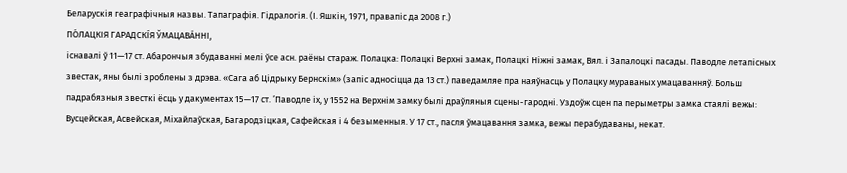Беларускія геаграфічныя назвы. Тапаграфія. Гідралогія. (І. Яшкін, 1971, правапіс да 2008 г.)
ПО́ЛАЦКІЯ ГАРАДСКІ́Я ЎМАЦАВА́ННІ,
існавалі ў 11—17 ст. Абарончыя збудаванні мелі ўсе асн. раёны стараж. Полацка: Полацкі Верхні замак, Полацкі Ніжні замак, Вял. і Запалоцкі пасады. Паводле летапісных звестак, яны былі зроблены з дрэва. «Сага аб Цідрыку Бернскім» (запіс адносіцца да 13 ст.) паведамляе пра наяўнасць у Полацку мураваных умацаванняў. Больш падрабязныя звесткі ёсць у дакументах 15—17 ст. ’Паводле іх, у 1552 на Верхнім замку былі драўляныя сцены-гародні. Уздоўж сцен па перыметры замка стаялі вежы: Вусцейская, Асвейская, Міхайлаўская, Багародзіцкая, Сафейская і 4 безыменныя. У 17 ст., пасля ўмацавання замка, вежы перабудаваны, некат.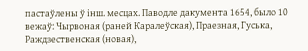пастаўлены ў інш. месцах. Паводле дакумента 1654, было 10 вежаў: Чырвоная (раней Каралеўская), Праезная, Гуська, Раждзественская (новая),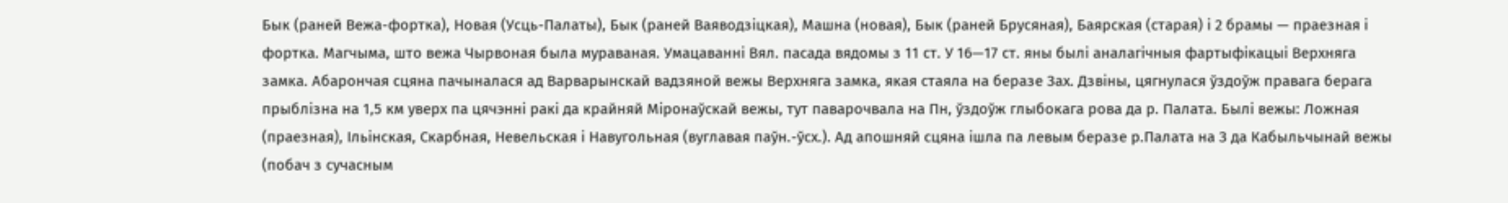Бык (раней Вежа-фортка), Новая (Усць-Палаты), Бык (раней Ваяводзіцкая), Машна (новая), Бык (раней Брусяная), Баярская (старая) і 2 брамы — праезная і фортка. Магчыма, што вежа Чырвоная была мураваная. Умацаванні Вял. пасада вядомы з 11 ст. У 16—17 ст. яны былі аналагічныя фартыфікацыі Верхняга замка. Абарончая сцяна пачыналася ад Варварынскай вадзяной вежы Верхняга замка, якая стаяла на беразе Зах. Дзвіны, цягнулася ўздоўж правага берага прыблізна на 1,5 км уверх па цячэнні ракі да крайняй Міронаўскай вежы, тут паварочвала на Пн, ўздоўж глыбокага рова да р. Палата. Былі вежы: Ложная (праезная), Ільінская, Скарбная, Невельская і Навугольная (вуглавая паўн.-ўсх.). Ад апошняй сцяна ішла па левым беразе р.Палата на З да Кабыльчынай вежы (побач з сучасным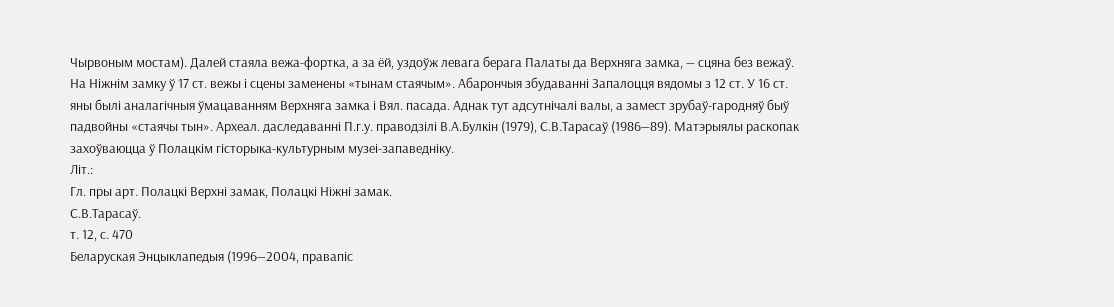Чырвоным мостам). Далей стаяла вежа-фортка, а за ёй, уздоўж левага берага Палаты да Верхняга замка, — сцяна без вежаў. На Ніжнім замку ў 17 ст. вежы і сцены заменены «тынам стаячым». Абарончыя збудаванні Запалоцця вядомы з 12 ст. У 16 ст. яны былі аналагічныя ўмацаванням Верхняга замка і Вял. пасада. Аднак тут адсутнічалі валы, а замест зрубаў-гародняў быў падвойны «стаячы тын». Археал. даследаванні П.г.у. праводзілі В.А.Булкін (1979), С.В.Тарасаў (1986—89). Матэрыялы раскопак захоўваюцца ў Полацкім гісторыка-культурным музеі-запаведніку.
Літ.:
Гл. пры арт. Полацкі Верхні замак, Полацкі Ніжні замак.
С.В.Тарасаў.
т. 12, с. 470
Беларуская Энцыклапедыя (1996—2004, правапіс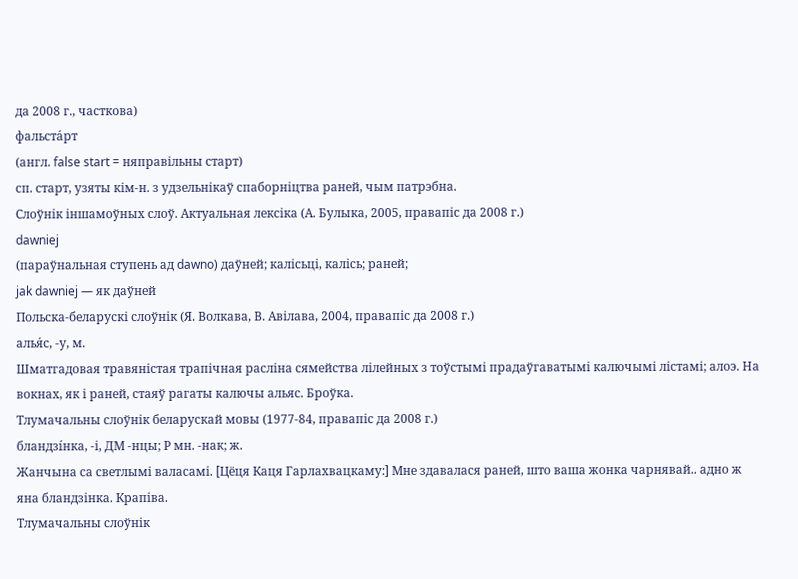да 2008 г., часткова)
фальста́рт
(англ. false start = няправільны старт)
сп. старт, узяты кім-н. з удзельнікаў спаборніцтва раней, чым патрэбна.
Слоўнік іншамоўных слоў. Актуальная лексіка (А. Булыка, 2005, правапіс да 2008 г.)
dawniej
(параўнальная ступень ад dawno) даўней; калісьці, калісь; раней;
jak dawniej — як даўней
Польска-беларускі слоўнік (Я. Волкава, В. Авілава, 2004, правапіс да 2008 г.)
алья́с, ‑у, м.
Шматгадовая травяністая трапічная расліна сямейства лілейных з тоўстымі прадаўгаватымі калючымі лістамі; алоэ. На вокнах, як і раней, стаяў рагаты калючы альяс. Броўка.
Тлумачальны слоўнік беларускай мовы (1977-84, правапіс да 2008 г.)
бландзі́нка, ‑і, ДМ ‑нцы; Р мн. ‑нак; ж.
Жанчына са светлымі валасамі. [Цёця Каця Гарлахвацкаму:] Мне здавалася раней, што ваша жонка чарнявай.. адно ж яна бландзінка. Крапіва.
Тлумачальны слоўнік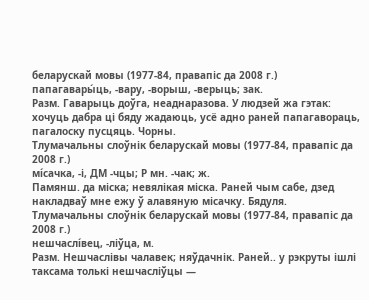беларускай мовы (1977-84, правапіс да 2008 г.)
папагавары́ць, ‑вару, ‑ворыш, ‑верыць; зак.
Разм. Гаварыць доўга, неаднаразова. У людзей жа гэтак: хочуць дабра ці бяду жадаюць, усё адно раней папагавораць, пагалоску пусцяць. Чорны.
Тлумачальны слоўнік беларускай мовы (1977-84, правапіс да 2008 г.)
мі́сачка, ‑і, ДМ ‑чцы; Р мн. ‑чак; ж.
Памянш. да міска; невялікая міска. Раней чым сабе, дзед накладваў мне ежу ў алавяную місачку. Бядуля.
Тлумачальны слоўнік беларускай мовы (1977-84, правапіс да 2008 г.)
нешчаслі́вец, ‑ліўца, м.
Разм. Нешчаслівы чалавек; няўдачнік. Раней.. у рэкруты ішлі таксама толькі нешчасліўцы —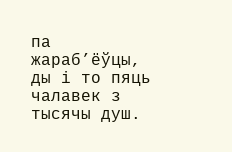па жараб’ёўцы, ды і то пяць чалавек з тысячы душ.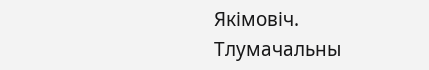Якімовіч.
Тлумачальны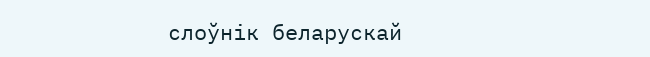слоўнік беларускай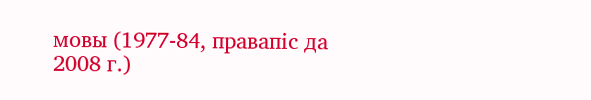мовы (1977-84, правапіс да 2008 г.)